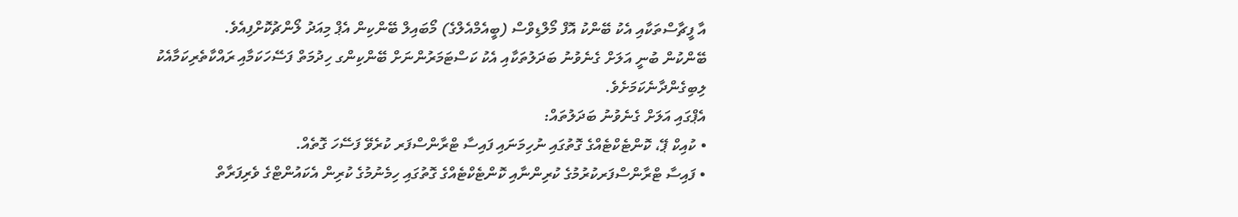އާ ފީޗާސްތަކާއި އެކު ބޭންކު އޮފް މޯލްޑިވްސް (ބީއެމްއެލްގެ) މޯބައިލް ބޭންކިން އެޕް މިއަދު ލޯންޗުކޮށްފިއެވެ.
ބޭންކުން ބުނީ އަލަށް ގެނެވުނު ބަދަލުތަކާއި އެކު ކަސްޓަމަރުންނަށް ބޭންކިންގ ހިދުމަތް ފަސޭހަކަމާއި ރައްކާތެރިކަމާއެކު ލިބިގެންދާނެކަމަށެވެ.
އެޕްގައި އަލަށް ގެނެވުނު ބަދަލުތައް:
• ކުއިކް ޕޭ، ކޮންޓެކްޓެއްގެ ގޮތުގައި ނުހިމަނައި ފައިސާ ޓްރާންސްފަރ ކުރެވޭ ފަސޭހަ ގޮތެއް.
• ފައިސާ ޓްރާންސްފަރކުރުމުގެ ކުރިންނާއި ކޮންޓެކްޓެއްގެ ގޮތުގައި ހިމެނުމުގެ ކުރިން އެކައުންޓްގެ ވެރިފަރާތް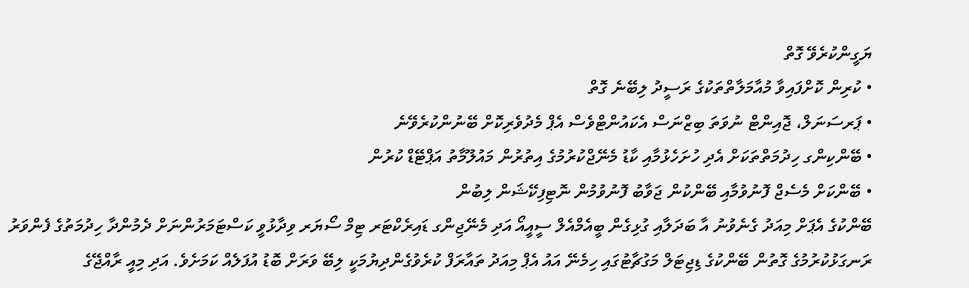ޔަގީންކުރެވޭ ގޮތް
• ކުރިން ކޮށްފައިވާ މުއާމަލާތްތަކުގެ ރަސީދު ލިބޭނެ ގޮތް
• ޕަރސަނަލް، ޖޮއިންޓް ނުވަތަ ބިޒްނަސް އެކައުންޓްވެސް އެޕް މެދުވެރިކޮށް ބޭނުންކުރެވޭނެ
• ބޭންކިންގ ހިދުމަތްތަކަށް އެދި ހުށަހެޅުމާއި ކާޑު މެނޭޖްކުރުމުގެ އިތުރުން މައުލޫމާތު އަޕްޓޭޑް ކުރުން
• ބޭންކަށް މެސެޖް ފޮނުވުމާއި ބޭންކުން ޖަވާބު ފޮނުވުމުން ނޮޓިފިކޭޝަން ލިބުން
ބޭންކުގެ އެޕަށް މިއަދު ގެނެވުނު އާ ބަދަލާއި ގުޅިގެން ބީއެމްއެލް ސީއީއޯ އަދި މެނޭޖިންގ ޑައިރެކްޓަރ ޓިމް ސޯޔަރ ވިދާޅުވީ ކަސްޓަމަރުންނަށް ދެމުންދާ ހިދުމަތުގެ ފެންވަރު ރަނގަޅުކުރުމުގެ ގޮތުން ބޭންކުގެ ޑިޖިޓަލް މަގުޗާޓުގައި ހިމެނޭ އައު އެޕް މިއަދު ތައާރަފް ކުރެވުގެންދިޔުމަކީ ލިބޭ ވަރަށް ބޮޑު އުފަލެއް ކަމަށެވެ. އަދި މިއީ ރާއްޖޭގެ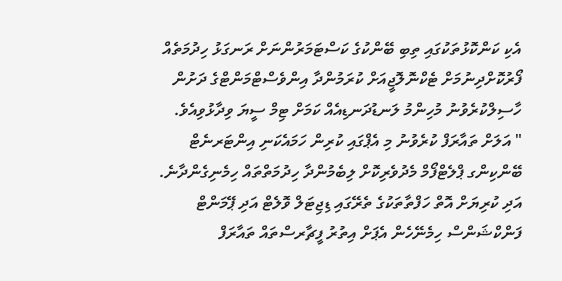އެކި ކަންކޮޅުތަކުގައި ތިބި ބޭންކުގެ ކަސްޓަމަރުންނަށް ރަނގަޅު ހިދުމަތެއް ފޯރުކޮށްދިނުމަށް ޓެކްނޮލޮޖީއަށް ކުރަމުންދާ އިންވެސްޓްމަންޓްގެ ދަށުން ހާސިލްކުރެވުނު މުހިންމު ލަނޑުދަނޑިއެއް ކަމަށް ޓިމް ސީޔަ ވިދާޅުވިއެވެ.
" އަލަށް ތައާރަފް ކުރެވުނު މި އެޕްގައި ކުރިން ހަމައެކަނި އިންޓަރނެޓް ބޭންކިންގ ޕްލެޓްފޯމް މެދުވެރިކޮށް ލިބެމުންދާ ހިދުމަތްތައް ހިމެނިގެންދާނެ. އަދި ކުރިޔަށް އޮތް ހަފްތާތަކުގެ ތެރޭގައި ޑިޖިޓަލް ވޮލެޓް އަދި ޕޭމަންޓް ފަންކްޝަންސް ހިމެނޭހެން އެޕަށް އިތުރު ފީޗާރސްތައް ތައާރަފް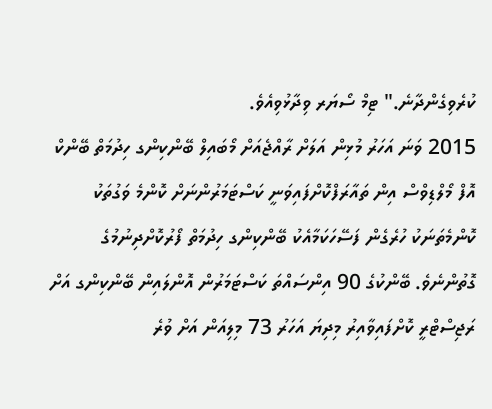ކުރެވިގެންދާނެ." ޓިމް ސޯޔަރ ވިދާޅުވިއެވެ.
2015 ވަނަ އަހަރު މުޅިން އަލަށް ރާއްޖެއަށް މޯބައިލް ބޭންކިންގ ހިދުމަތް ބޭންކް އޮފް މޯލްޑިވްސް އިން ތައާރަފްކޮށްފައިވަނީ ކަސްޓަމަރުންނަށް ކޮންމެ ވަގުތަކު ކޮންމެތަނަކު ހުރެގެން ފަސޭހަކަމާއެކު ބޭންކިންގ ހިދުމަތް ފޯރުކޮށްދިނުމުގެ ގޮތުންނެވެ. ބޭންކުގެ 90 އިންސައްތަ ކަސްޓަމަރުން އޮންލައިން ބޭންކިންގ އަށް ރަޖިސްޓްރީ ކޮށްފައިވާއިރު މިދިޔަ އަހަރު 73 މިލިއަން އަށް ވުރެ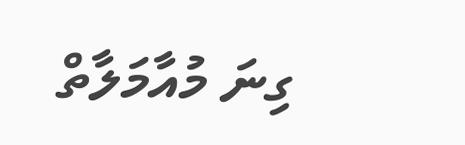ގިނަ މުއާމަލާތް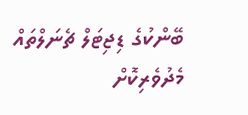ބޭންކުގެ ޑިޖިޓަލް ޗެނަލްތައް މެދުވެރިކޮށް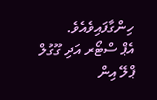ހިންގާފައިވެއެވެ.
އެޕް ސްޓޯރ އަދި ގޫގުލް ޕްލޭ އިން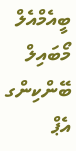ބީއެމްއެލް މޯބައިލް ބޭންކިންގ އެޕް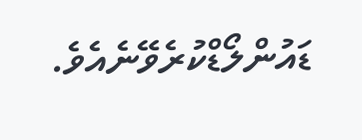ޑައުންލޯޑްކުރެވޭނެއެވެ.